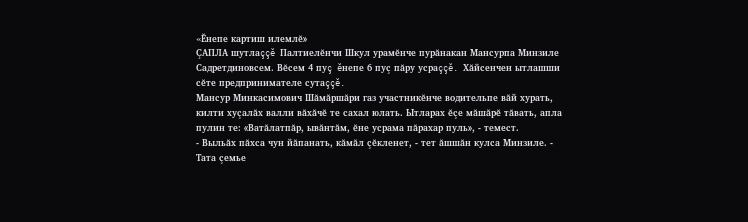«Ĕнепе картиш илемлĕ»
ÇАПЛА шутлаççĕ Палтиелĕнчи Шкул урамĕнче пурăнакан Мансурпа Минзиле Садретдиновсем. Вĕсем 4 пуç ĕнепе 6 пуç пăру усраççĕ. Хăйсенчен ытлашши сĕте предпринимателе сутаççĕ.
Мансур Минкасимович Шăмăршăри газ участникĕнче водительпе вăй хурать, килти хуçалăх валли вăхăчĕ те сахал юлать. Ытларах ĕçе мăшăрĕ тăвать, апла пулин те: «Ватăлатпăр, ывăнтăм, ĕне усрама пăрахар пуль», - темест.
- Выльăх пăхса чун йăпанать, кăмăл çĕкленет, - тет ăшшăн кулса Минзиле. - Тата çемье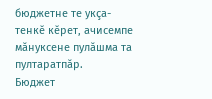бюджетне те укçа-тенкĕ кĕрет, ачисемпе мăнуксене пулăшма та пултаратпăр.
Бюджет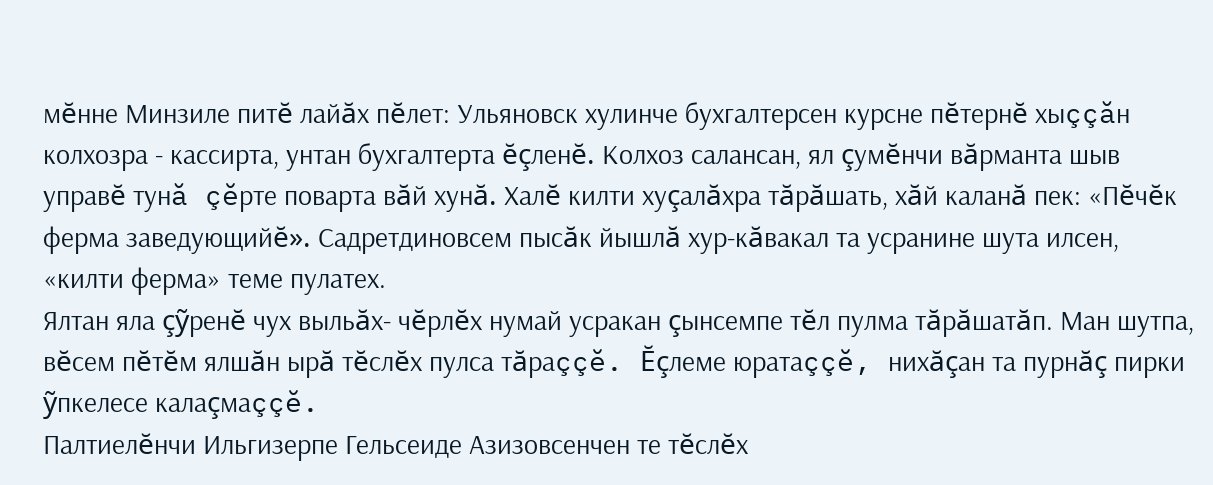мĕнне Минзиле питĕ лайăх пĕлет: Ульяновск хулинче бухгалтерсен курсне пĕтернĕ хыççăн колхозра - кассирта, унтан бухгалтерта ĕçленĕ. Колхоз салансан, ял çумĕнчи вăрманта шыв управĕ тунă çĕрте поварта вăй хунă. Халĕ килти хуçалăхра тăрăшать, хăй каланă пек: «Пĕчĕк ферма заведующийĕ». Садретдиновсем пысăк йышлă хур-кăвакал та усранине шута илсен, «килти ферма» теме пулатех.
Ялтан яла çỹренĕ чух выльăх- чĕрлĕх нумай усракан çынсемпе тĕл пулма тăрăшатăп. Ман шутпа, вĕсем пĕтĕм ялшăн ырă тĕслĕх пулса тăраççĕ. Ĕçлеме юратаççĕ, нихăçан та пурнăç пирки ỹпкелесе калаçмаççĕ.
Палтиелĕнчи Ильгизерпе Гельсеиде Азизовсенчен те тĕслĕх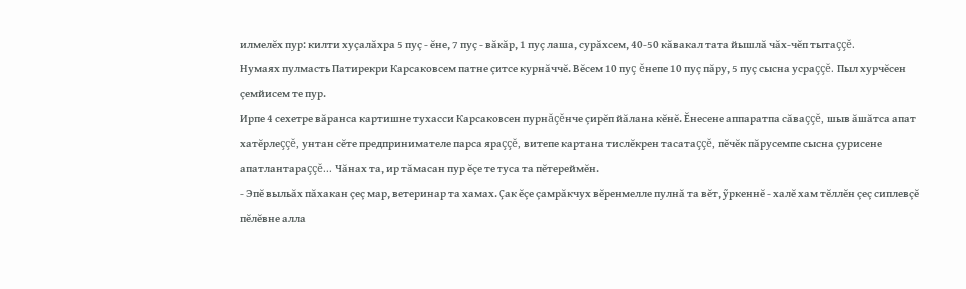илмелĕх пур: килти хуçалăхра 5 пуç - ĕне, 7 пуç - вăкăр, 1 пуç лаша, сурăхсем, 40-50 кăвакал тата йышлă чăх-чĕп тытаççĕ.
Нумаях пулмасть Патирекри Карсаковсем патне çитсе курнăччĕ. Вĕсем 10 пуç ĕнепе 10 пуç пăру, 5 пуç сысна усраççĕ. Пыл хурчĕсен çемйисем те пур.
Ирпе 4 сехетре вăранса картишне тухасси Карсаковсен пурнăçĕнче çирĕп йăлана кĕнĕ. Ĕнесене аппаратпа сăваççĕ, шыв ăшăтса апат хатĕрлеççĕ, унтан сĕте предпринимателе парса яраççĕ, витепе картана тислĕкрен тасатаççĕ, пĕчĕк пăрусемпе сысна çурисене апатлантараççĕ... Чăнах та, ир тăмасан пур ĕçе те туса та пĕтереймĕн.
- Эпĕ выльăх пăхакан çеç мар, ветеринар та хамах. Çак ĕçе çамрăкчух вĕренмелле пулнă та вĕт, ỹркеннĕ - халĕ хам тĕллĕн çеç сиплевçĕ пĕлĕвне алла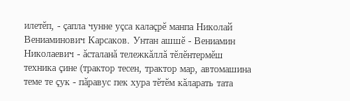илетĕп, - çапла чунне уçса калаçрĕ манпа Николай Вениаминович Карсаков. Унтан ашшĕ - Вениамин Николаевич - ăсталанă тележкăллă тĕлĕнтермĕш техника çине (трактор тесен, трактор мар, автомашина теме те çук - пăравус пек хура тĕтĕм кăларать тата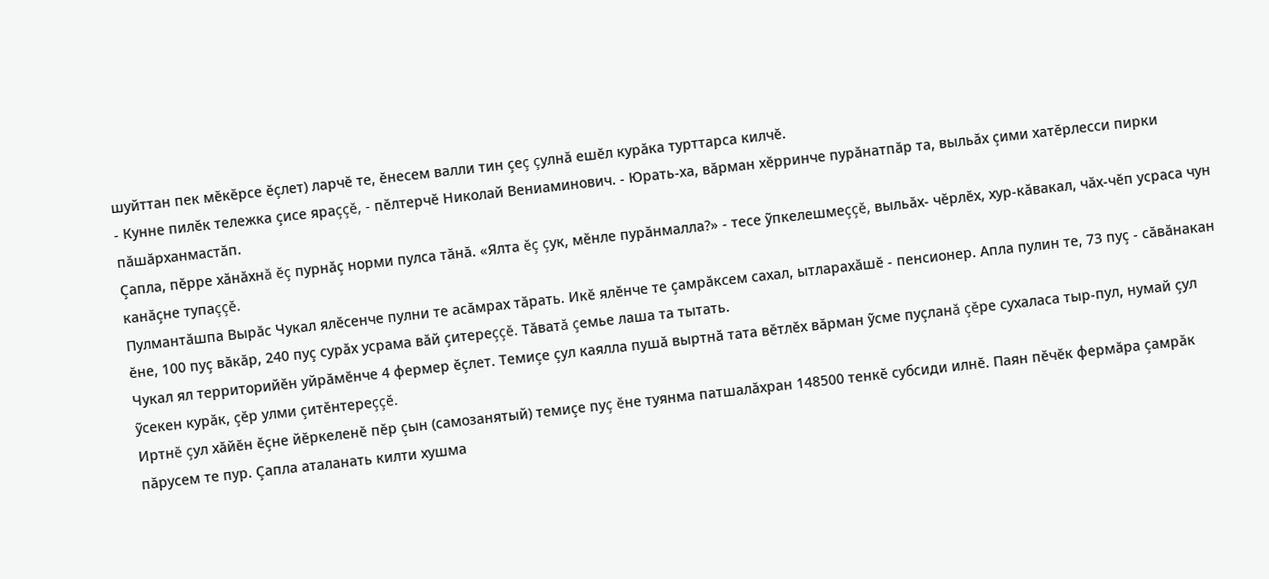шуйттан пек мĕкĕрсе ĕçлет) ларчĕ те, ĕнесем валли тин çеç çулнă ешĕл курăка турттарса килчĕ.
- Кунне пилĕк тележка çисе яраççĕ, - пĕлтерчĕ Николай Вениаминович. - Юрать-ха, вăрман хĕрринче пурăнатпăр та, выльăх çими хатĕрлесси пирки пăшăрханмастăп.
Çапла, пĕрре хăнăхнă ĕç пурнăç норми пулса тăнă. «Ялта ĕç çук, мĕнле пурăнмалла?» - тесе ỹпкелешмеççĕ, выльăх- чĕрлĕх, хур-кăвакал, чăх-чĕп усраса чун канăçне тупаççĕ.
Пулмантăшпа Вырăс Чукал ялĕсенче пулни те асăмрах тăрать. Икĕ ялĕнче те çамрăксем сахал, ытларахăшĕ - пенсионер. Апла пулин те, 73 пуç - сăвăнакан ĕне, 100 пуç вăкăр, 240 пуç сурăх усрама вăй çитереççĕ. Тăватă çемье лаша та тытать.
Чукал ял территорийĕн уйрăмĕнче 4 фермер ĕçлет. Темиçе çул каялла пушă выртнă тата вĕтлĕх вăрман ỹсме пуçланă çĕре сухаласа тыр-пул, нумай çул ỹсекен курăк, çĕр улми çитĕнтереççĕ.
Иртнĕ çул хăйĕн ĕçне йĕркеленĕ пĕр çын (самозанятый) темиçе пуç ĕне туянма патшалăхран 148500 тенкĕ субсиди илнĕ. Паян пĕчĕк фермăра çамрăк пăрусем те пур. Çапла аталанать килти хушма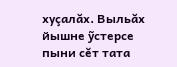хуçалăх. Выльăх йышне ỹстерсе пыни сĕт тата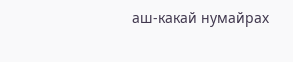аш-какай нумайрах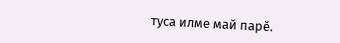туса илме май парĕ.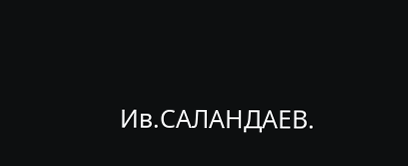Ив.САЛАНДАЕВ.